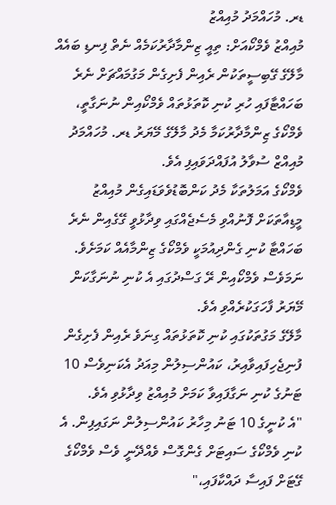ޑރ. މުހައްމަދު މުއިއްޒު
މުއިއްޒު ވެމްކޯއަށް: ތިއީ ޒިންމާދާރުކަމެއް ނެތް ފިނޑި ބައެއް
މާލޭގެ ގޭބިސީތަކުން ރެއިން ފެށިގެން މަގުމައްޗަށް ނެރެ ބަހައްޓާފައި ހުރި ކުނި ކޮތަޅުތައް ވެމްކޯއިން ނުނަގާތީ، ވެމްކޯގެ ޒިންމާދާރުކަމާ މެދު މާލޭގެ މޭޔަރު ޑރ. މުހައްމަދު މުއިއްޒް ސުވާލު އުފައްދަވައިފި އެވެ.
ވެމްކޯގެ އަމަލުތަކާ މެދު ކަންބޮޑުވެވަޑައިގެން މުއިއްޒު މީޑިއާތަކަށް ފޮނުއްވި މެސެޖެއްގައި ވިދާޅުވީ ގޭގެއިން ނެރެ ބަހައްޓާ ކުނި ގެންދިއުމަކީ ވެމްކޯގެ ޒިންމާއެއް ކަމަށެވެ. ނަމަވެސް ވެމްކޯއިން ރޭ ގަސްދުގައި އެ ކުނި ނުނަގާކަން މޭޔަރު ފާހަގަކުރެއްވި އެވެ.
މާލޭގެ މަގުތަކުގައި ކުނި ކޮތަޅުތައް ގިނަވެ ރެއިން ފެށިގެން ފުނިޖެހިފައިވާއިރު، ކައުންސިލުން މިއަދު އެކަނިވެސް 10 ޓަނުގެ ކުނި ނަގާފައިވާ ކަމަށް މުއިއްޒު ވިދާޅުވި އެވެ.
"އެ ކުނީގެ 10 ޓަނު މިހާރު ކައުންސިލުން ނަގައިފިން. އެ ކުނި ވެމްކޯގެ ސައިޓަށް ގެންގޮސް ވެއްދޭނީ ވެސް ވެމްކޯގެ ގޭޓަށް ފައިސާ ދައްކާފައި،"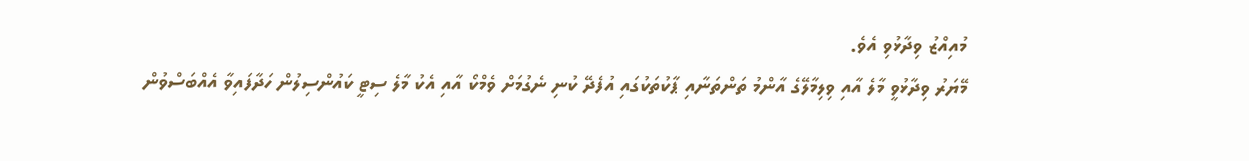މުއިއްޒު ވިދާޅުވި އެވެ.
މޭޔަރު ވިދާޅުވީ މާލެ އާއި ވިލިމާލޭގެ އާންމު ތަންތަނާއި ޕާކުތަކުގައި އުފެދޭ ކުނި ނެގުމަށް ވެމްކޯ އާއި އެކު މާލެ ސިޓީ ކައުންސިލުން ހަދާފައިވާ އެއްބަސްވުން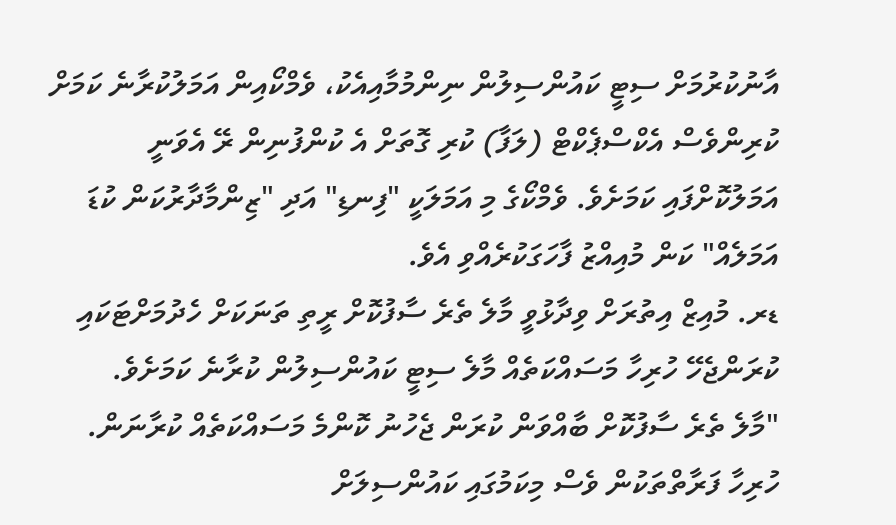އާނުކުރުމަށް ސިޓީ ކައުންސިލުން ނިންމުމާއިއެކު، ވެމްކޯއިން އަމަލުކުރާނެ ކަމަށް ކުރިންވެސް އެކްސްޕެކްޓް (ލަފާ) ކުރި ގޮތަށް އެ ކުންފުނިން ރޭ އެވަނީ އަމަލުކޮށްފައި ކަމަށެވެ. ވެމްކޯގެ މި އަމަލަކީ "ފިނޑި" އަދި "ޒިންމާދާރުކަން ކުޑަ އަމަލެއް" ކަން މުއިއްޒު ފާހަގަކުރެއްވި އެވެ.
ޑރ. މުއިޒް އިތުރަށް ވިދާޅުވީ މާލެ ތެރެ ސާފުކޮށް ރީތި ތަނަކަށް ހެދުމަށްޓަކައި ކުރަންޖެހޭ ހުރިހާ މަސައްކަތެއް މާލެ ސިޓީ ކައުންސިލުން ކުރާނެ ކަމަށެވެ.
"މާލެ ތެރެ ސާފުކޮށް ބާއްވަން ކުރަން ޖެހުނު ކޮންމެ މަސައްކަތެއް ކުރާނަން. ހުރިހާ ފަރާތްތަކުން ވެސް މިކަމުގައި ކައުންސިލަށް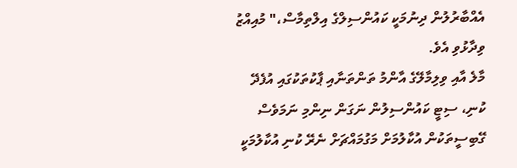އެއްބާރުލުން ދިނުމަކީ ކައުންސިލްގެ އިލްތިމާސް،" މުއިއްޒު ވިދާޅުވި އެވެ.
މާލެ އާއި ވިލިމާލޭގެ އާންމު ތަންތަނާއި ޕާކުތަކުގައި އުފެދޭ ކުނި، ސިޓީ ކައުންސިލުން ނަގަން ނިންމި ނަމަވެސް ގޭބިސީތަކުން އުކާލުމަށް މަގުމައްޗަށް ނެރޭ ކުނި އުކާލުމަކީ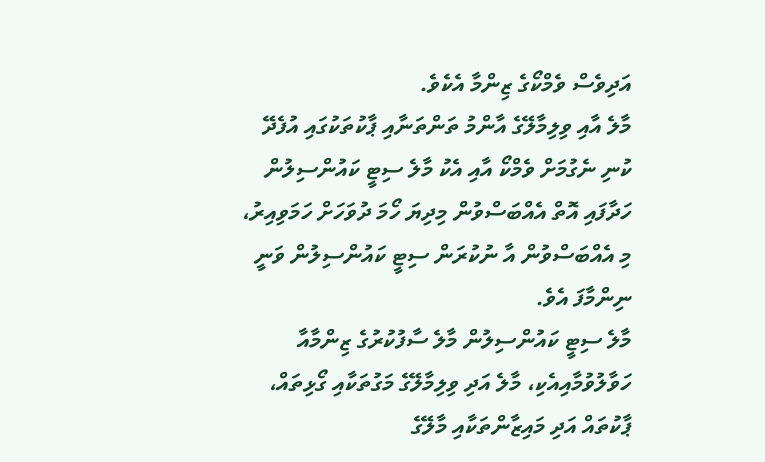އަދިވެސް ވެމްކޯގެ ޒިންމާ އެކެވެ.
މާލެ އާއި ވިލިމާލޭގެ އާންމު ތަންތަނާއި ޕާކުތަކުގައި އުފެދޭ ކުނި ނެގުމަށް ވެމްކޯ އާއި އެކު މާލެ ސިޓީ ކައުންސިލުން ހަދާފައި އޮތް އެއްބަސްވުން މިދިޔަ ހޯމަ ދުވަހަށް ހަމަވިއިރު، މި އެއްބަސްވުން އާ ނުކުރަން ސިޓީ ކައުންސިލުން ވަނީ ނިންމާފަ އެވެ.
މާލެ ސިޓީ ކައުންސިލުން މާލެ ސާފުކުރުގެ ޒިންމާއާ ހަވާލުވުމާއިއެކި، މާލެ އަދި ވިލިމާލޭގެ މަގުތަކާއި ގޯޅިތައް، ޕާކުތައް އަދި މައިޒާންތަކާއި މާލޭގެ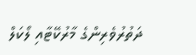ދަތުރުވެރިންގެ މާރުކޭޓާއި ލޯކަލް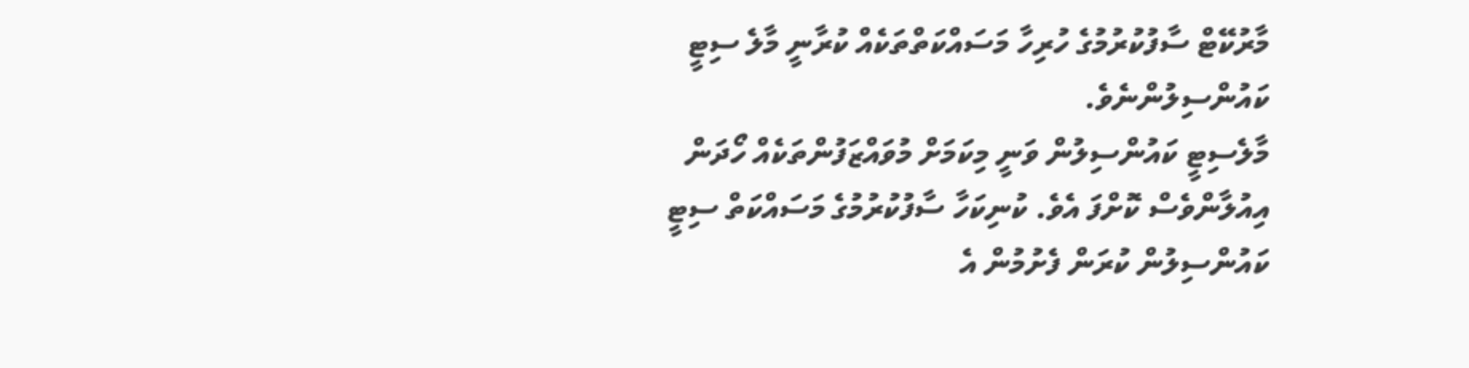މާރުކޭޓް ސާފުކުރުމުގެ ހުރިހާ މަސައްކަތްތަކެއް ކުރާނީ މާލެ ސިޓީ ކައުންސިލުންނެވެ.
މާލެސިޓީ ކައުންސިލުން ވަނީ މިކަމަށް މުވައްޒަފުންތަކެއް ހޯދަން އިއުލާންވެސް ކޮށްފަ އެވެ. ކުނިކަހާ ސާފުކުރުމުގެ މަސައްކަތް ސިޓީ ކައުންސިލުން ކުރަން ފެށުމުން އެ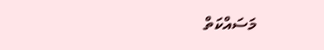މަސައްކަތް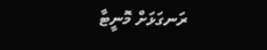ރަނގަޅަށް މޮނީޓާ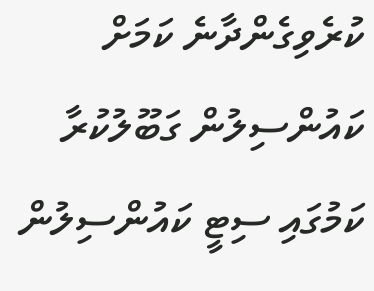ކުރެވިގެންދާނެ ކަމަށް ކައުންސިލުން ގަބޫލުކުރާ ކަމުގައި ސިޓީ ކައުންސިލުން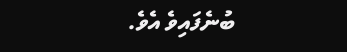ބުނެފައިވެ އެވެ.